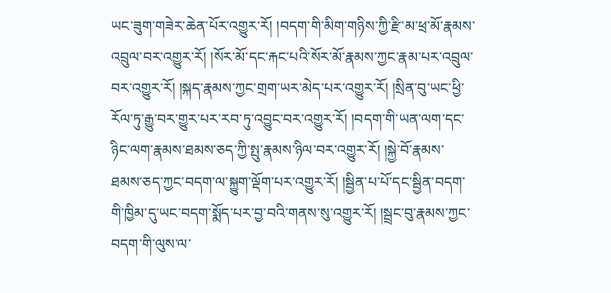ཡང་ཟུག་གཟེར་ཆེན་པོར་འགྱུར་རོ། །བདག་གི་མིག་གཉིས་ཀྱི་རྫི་མ་ཕྲ་མོ་རྣམས་འབྲུལ་བར་འགྱུར་རོ། །སོར་མོ་དང་རྐང་པའི་སོར་མོ་རྣམས་ཀྱང་རྣམ་པར་འབྲུལ་བར་འགྱུར་རོ། །སྐད་རྣམས་ཀྱང་གྲག་ཡར་མེད་པར་འགྱུར་རོ། །སྲིན་བུ་ཡང་ཕྱི་རོལ་ཏུ་རྒྱུ་བར་གྱུར་པར་རབ་ཏུ་འབྱུང་བར་འགྱུར་རོ། །བདག་གི་ཡན་ལག་དང་ཉིང་ལག་རྣམས་ཐམས་ཅད་ཀྱི་སྤུ་རྣམས་ཉིལ་བར་འགྱུར་རོ། །སྐྱེ་བོ་རྣམས་ཐམས་ཅད་ཀྱང་བདག་ལ་སྐྱུག་ལྡོག་པར་འགྱུར་རོ། །སྦྱིན་པ་པོ་དང་སྦྱིན་བདག་གི་ཁྱིམ་དུ་ཡང་བདག་སྨོད་པར་བྱ་བའི་གནས་སུ་འགྱུར་རོ། །སྦྲང་བུ་རྣམས་ཀྱང་བདག་གི་ལུས་ལ་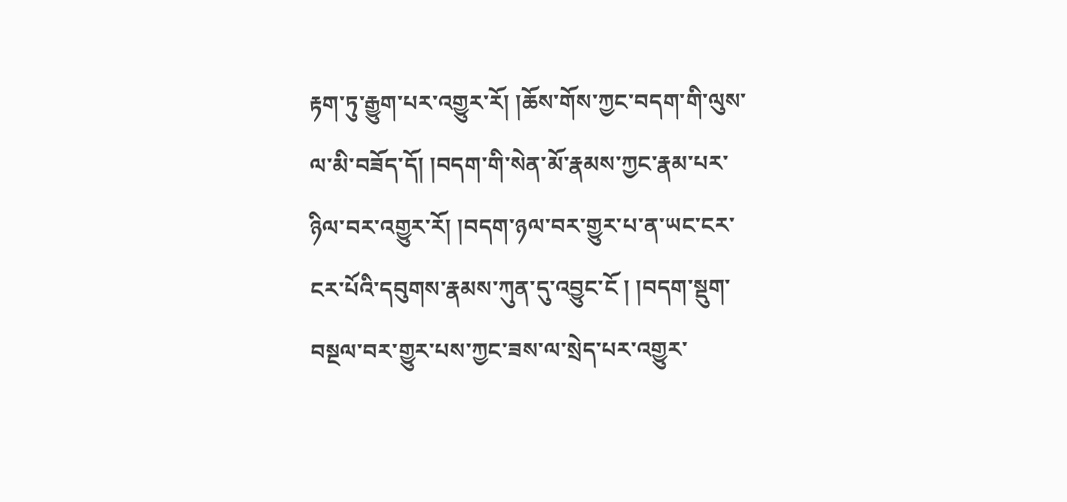རྟག་ཏུ་རྒྱུག་པར་འགྱུར་རོ། །ཆོས་གོས་ཀྱང་བདག་གི་ལུས་ལ་མི་བཟོད་དོ། །བདག་གི་སེན་མོ་རྣམས་ཀྱང་རྣམ་པར་ཉིལ་བར་འགྱུར་རོ། །བདག་ཉལ་བར་གྱུར་པ་ན་ཡང་ངར་ངར་པོའི་དབུགས་རྣམས་ཀུན་དུ་འབྱུང་ངོ ། །བདག་སྡུག་བསྔལ་བར་གྱུར་པས་ཀྱང་ཟས་ལ་སྲེད་པར་འགྱུར་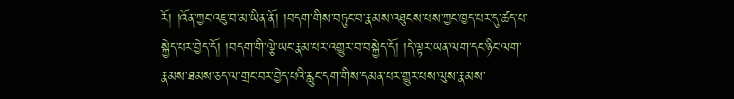རོ། །འོན་ཀྱང་འཇུ་བ་མ་ཡིན་ནོ། །བདག་གིས་བཏུང་བ་རྣམས་འཐུངས་པས་ཀྱང་ཁྱད་པར་དུ་ཚད་པ་སྐྱེད་པར་བྱེད་དོ། །བདག་གི་ལྕེ་ཡང་རྣམ་པར་འགྱུར་བ་བསྐྱེད་དོ། །དེ་ལྟར་ཡན་ལག་དང་ཉིང་ལག་རྣམས་ཐམས་ཅད་ལ་གྲང་བར་བྱེད་པའི་རླུང་དག་གིས་དམན་པར་གྱུར་པས་ལུས་རྣམས་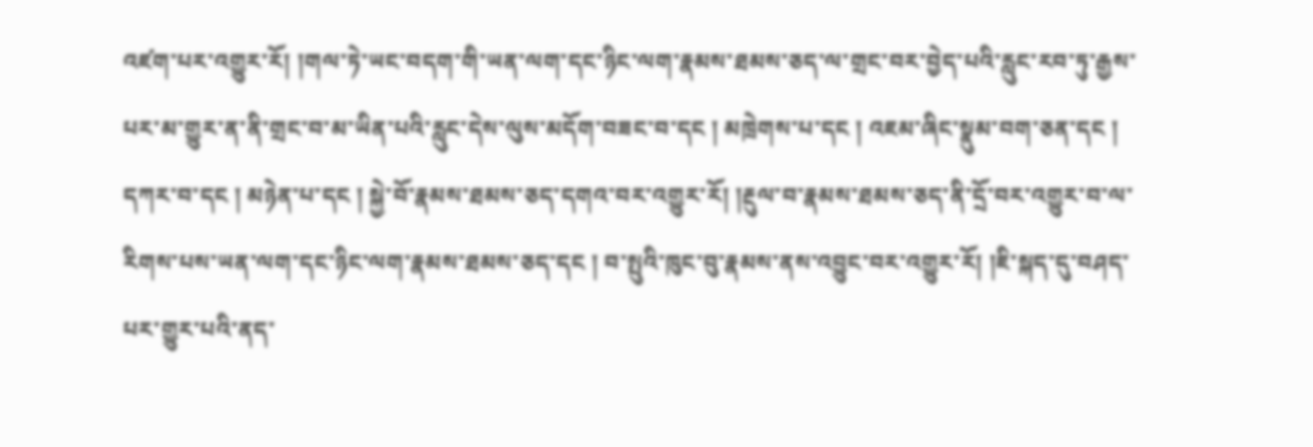འཛག་པར་འགྱུར་རོ། །གལ་ཏེ་ཡང་བདག་གི་ཡན་ལག་དང་ཉིང་ལག་རྣམས་ཐམས་ཅད་ལ་གྲང་བར་བྱེད་པའི་རླུང་རབ་ཏུ་རྒྱས་པར་མ་གྱུར་ན་ནི་གྲང་བ་མ་ཡིན་པའི་རླུང་དེས་ལུས་མདོག་བཟང་བ་དང ། མཁྲེགས་པ་དང ། འཇམ་ཞིང་སྣུམ་བག་ཅན་དང ། དཀར་བ་དང ། མཉེན་པ་དང ། སྐྱེ་བོ་རྣམས་ཐམས་ཅད་དགའ་བར་འགྱུར་རོ། །རྔུལ་བ་རྣམས་ཐམས་ཅད་ནི་དྲོ་བར་འགྱུར་བ་ལ་རིགས་པས་ཡན་ལག་དང་ཉིང་ལག་རྣམས་ཐམས་ཅད་དང ། བ་སྤུའི་ཁུང་བུ་རྣམས་ནས་འབྱུང་བར་འགྱུར་རོ། །ཇི་སྐད་དུ་བཤད་པར་གྱུར་པའི་ནད་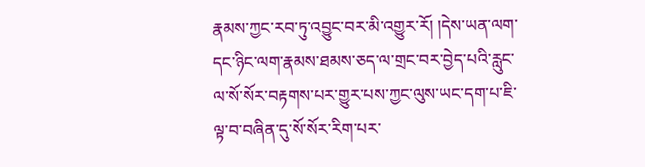རྣམས་ཀྱང་རབ་ཏུ་འབྱུང་བར་མི་འགྱུར་རོ། །དེས་ཡན་ལག་དང་ཉིང་ལག་རྣམས་ཐམས་ཅད་ལ་གྲང་བར་བྱེད་པའི་རླུང་ལ་སོ་སོར་བརྟགས་པར་གྱུར་པས་ཀྱང་ལུས་ཡང་དག་པ་ཇི་ལྟ་བ་བཞིན་དུ་སོ་སོར་རིག་པར་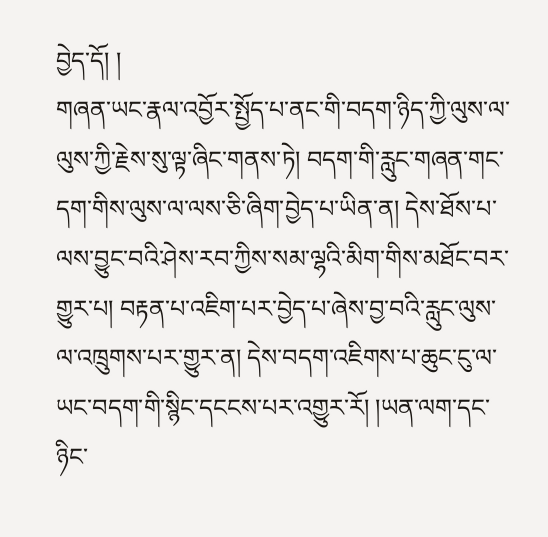བྱེད་དོ། །
གཞན་ཡང་རྣལ་འབྱོར་སྤྱོད་པ་ནང་གི་བདག་ཉིད་ཀྱི་ལུས་ལ་ལུས་ཀྱི་རྗེས་སུ་ལྟ་ཞིང་གནས་ཏེ། བདག་གི་རླུང་གཞན་གང་དག་གིས་ལུས་ལ་ལས་ཅི་ཞིག་བྱེད་པ་ཡིན་ན། དེས་ཐོས་པ་ལས་བྱུང་བའི་ཤེས་རབ་ཀྱིས་སམ་ལྷའི་མིག་གིས་མཐོང་བར་གྱུར་པ། བརྟན་པ་འཇིག་པར་བྱེད་པ་ཞེས་བྱ་བའི་རླུང་ལུས་ལ་འཁྲུགས་པར་གྱུར་ན། དེས་བདག་འཇིགས་པ་ཆུང་ངུ་ལ་ཡང་བདག་གི་སྙིང་དངངས་པར་འགྱུར་རོ། །ཡན་ལག་དང་ཉིང་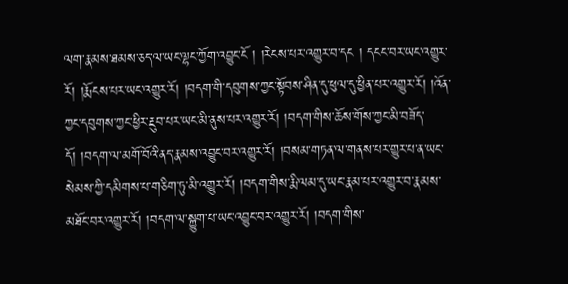ལག་རྣམས་ཐམས་ཅད་ལ་ཡང་ལྷང་ཀྱོག་འབྱུང་ངོ ། །རེངས་པར་འགྱུར་བ་དང ། དངང་བར་ཡང་འགྱུར་རོ། །རྨོངས་པར་ཡང་འགྱུར་རོ། །བདག་གི་དབུགས་ཀྱང་སྟོབས་ཤིན་དུ་ཕུལ་དུ་ཕྱིན་པར་འགྱུར་རོ། །འོན་ཀྱང་དབུགས་ཀྱང་ཕྱིར་རྔུབ་པར་ཡང་མི་ནུས་པར་འགྱུར་རོ། །བདག་གིས་ཆོས་གོས་ཀྱང་མི་བཟོད་དོ། །བདག་ལ་མགོ་བོའི་ནད་རྣམས་འབྱུང་བར་འགྱུར་རོ། །བསམ་གཏན་ལ་གནས་པར་གྱུར་པ་ན་ཡང་སེམས་ཀྱི་དམིགས་པ་གཅིག་ཏུ་མི་འགྱུར་རོ། །བདག་གིས་རྨི་ལམ་དུ་ཡང་རྣམ་པར་འགྱུར་བ་རྣམས་མཐོང་བར་འགྱུར་རོ། །བདག་ལ་སྐྱུག་པ་ཡང་འབྱུང་བར་འགྱུར་རོ། །བདག་གིས་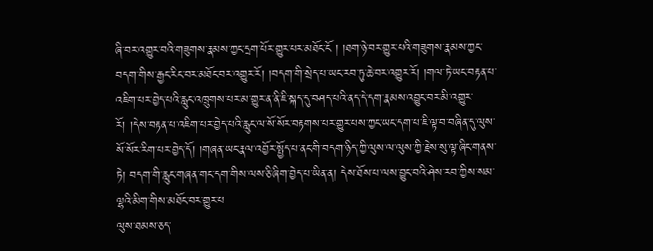ཞི་བར་འགྱུར་བའི་གཟུགས་རྣམས་ཀྱང་དྲག་པོར་གྱུར་པར་མཐོང་ངོ ། །ཐག་ཉེ་བར་གྱུར་པའི་གཟུགས་རྣམས་ཀྱང་བདག་གིས་རྒྱང་རིང་བར་མཐོང་བར་འགྱུར་རོ། །བདག་གི་སྲེད་པ་ཡང་རབ་ཏུ་ཆེ་བར་འགྱུར་རོ། །གལ་ཏེ་ཡང་བརྟན་པ་འཇིག་པར་བྱེད་པའི་རླུང་འཁྲུགས་པར་མ་གྱུར་ན་ནི་ཇི་སྐད་དུ་བཤད་པའི་ནད་དེ་དག་རྣམས་འབྱུང་བར་མི་འགྱུར་རོ། །དེས་བརྟན་པ་འཇིག་པར་བྱེད་པའི་རླུང་ལ་སོ་སོར་བརྟགས་པར་གྱུར་པས་ཀྱང་ཡང་དག་པ་ཇི་ལྟ་བ་བཞིན་དུ་ལུས་སོ་སོར་རིག་པར་བྱེད་དོ། །གཞན་ཡང་རྣལ་འབྱོར་སྤྱོད་པ་ནང་གི་བདག་ཉིད་ཀྱི་ལུས་ལ་ལུས་ཀྱི་རྗེས་སུ་ལྟ་ཞིང་གནས་ཏེ། བདག་གི་རླུང་གཞན་གང་དག་གིས་ལས་ཅི་ཞིག་བྱེད་པ་ཡིན་ན། དེས་ཐོས་པ་ལས་བྱུང་བའི་ཤེས་རབ་ཀྱིས་སམ་ལྷའི་མིག་གིས་མཐོང་བར་གྱུར་པ
ལུས་ཐམས་ཅད་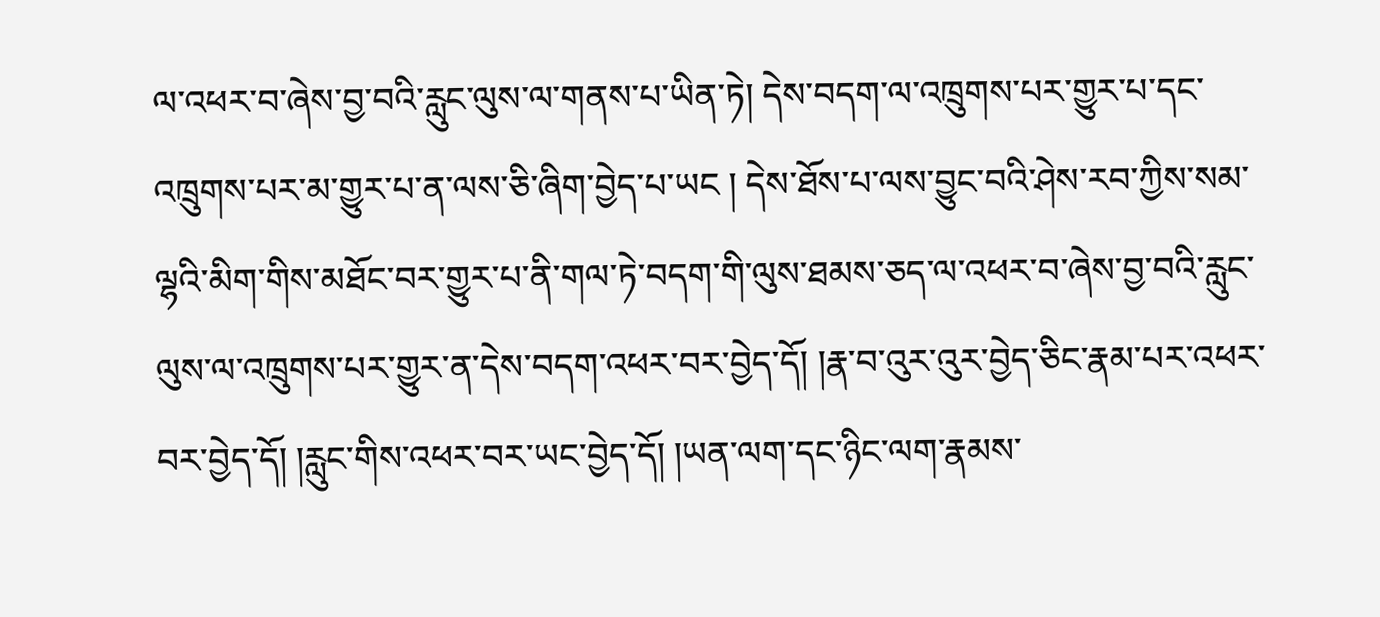ལ་འཕར་བ་ཞེས་བྱ་བའི་རླུང་ལུས་ལ་གནས་པ་ཡིན་ཏེ། དེས་བདག་ལ་འཁྲུགས་པར་གྱུར་པ་དང་འཁྲུགས་པར་མ་གྱུར་པ་ན་ལས་ཅི་ཞིག་བྱེད་པ་ཡང ། དེས་ཐོས་པ་ལས་བྱུང་བའི་ཤེས་རབ་ཀྱིས་སམ་ལྷའི་མིག་གིས་མཐོང་བར་གྱུར་པ་ནི་གལ་ཏེ་བདག་གི་ལུས་ཐམས་ཅད་ལ་འཕར་བ་ཞེས་བྱ་བའི་རླུང་ལུས་ལ་འཁྲུགས་པར་གྱུར་ན་དེས་བདག་འཕར་བར་བྱེད་དོ། །རྣ་བ་འུར་འུར་བྱེད་ཅིང་རྣམ་པར་འཕར་བར་བྱེད་དོ། །རླུང་གིས་འཕར་བར་ཡང་བྱེད་དོ། །ཡན་ལག་དང་ཉིང་ལག་རྣམས་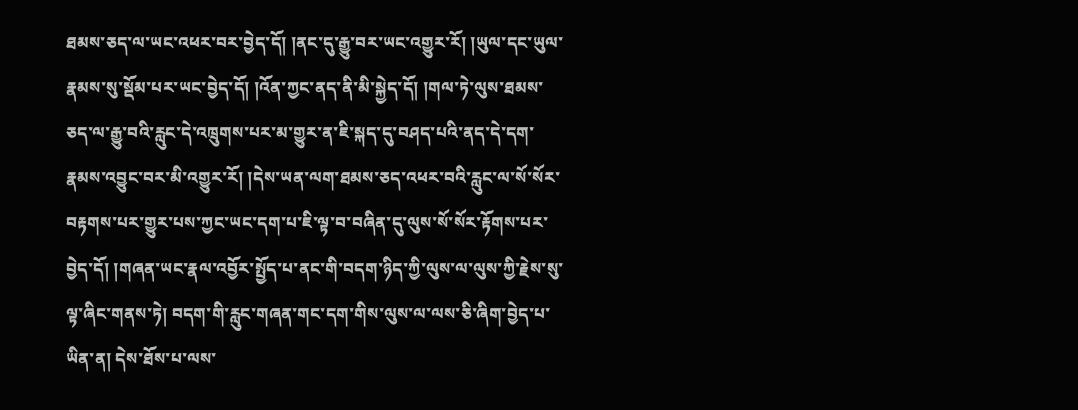ཐམས་ཅད་ལ་ཡང་འཕར་བར་བྱེད་དོ། །ནང་དུ་རྒྱུ་བར་ཡང་འགྱུར་རོ། །ཡུལ་དང་ཡུལ་རྣམས་སུ་སྡོམ་པར་ཡང་བྱེད་དོ། །འོན་ཀྱང་ནད་ནི་མི་སྐྱེད་དོ། །གལ་ཏེ་ལུས་ཐམས་ཅད་ལ་རྒྱུ་བའི་རླུང་དེ་འཁྲུགས་པར་མ་གྱུར་ན་ཇི་སྐད་དུ་བཤད་པའི་ནད་དེ་དག་རྣམས་འབྱུང་བར་མི་འགྱུར་རོ། །དེས་ཡན་ལག་ཐམས་ཅད་འཕར་བའི་རླུང་ལ་སོ་སོར་བརྟགས་པར་གྱུར་པས་ཀྱང་ཡང་དག་པ་ཇི་ལྟ་བ་བཞིན་དུ་ལུས་སོ་སོར་རྟོགས་པར་བྱེད་དོ། །གཞན་ཡང་རྣལ་འབྱོར་སྤྱོད་པ་ནང་གི་བདག་ཉིད་ཀྱི་ལུས་ལ་ལུས་ཀྱི་རྗེས་སུ་ལྟ་ཞིང་གནས་ཏེ། བདག་གི་རླུང་གཞན་གང་དག་གིས་ལུས་ལ་ལས་ཅི་ཞིག་བྱེད་པ་ཡིན་ན། དེས་ཐོས་པ་ལས་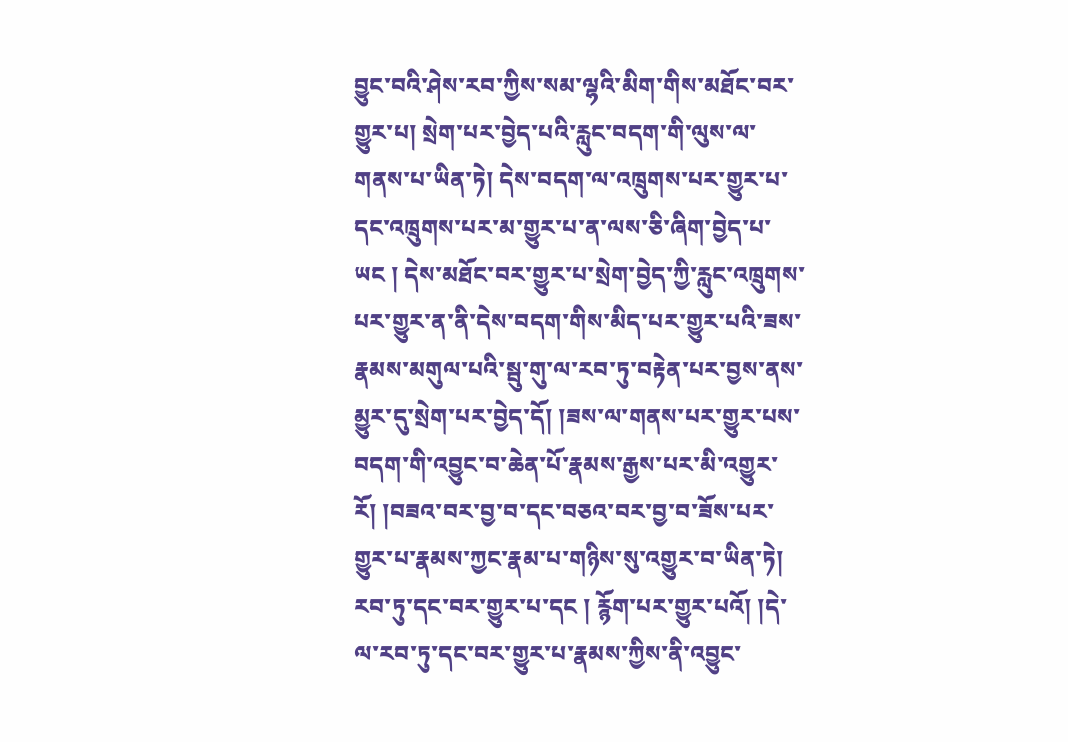བྱུང་བའི་ཤེས་རབ་ཀྱིས་སམ་ལྷའི་མིག་གིས་མཐོང་བར་གྱུར་པ། སྲེག་པར་བྱེད་པའི་རླུང་བདག་གི་ལུས་ལ་གནས་པ་ཡིན་ཏེ། དེས་བདག་ལ་འཁྲུགས་པར་གྱུར་པ་དང་འཁྲུགས་པར་མ་གྱུར་པ་ན་ལས་ཅི་ཞིག་བྱེད་པ་ཡང ། དེས་མཐོང་བར་གྱུར་པ་སྲེག་བྱེད་ཀྱི་རླུང་འཁྲུགས་པར་གྱུར་ན་ནི་དེས་བདག་གིས་མིད་པར་གྱུར་པའི་ཟས་རྣམས་མགུལ་པའི་སྦུ་གུ་ལ་རབ་ཏུ་བརྟེན་པར་བྱས་ནས་མྱུར་དུ་སྲེག་པར་བྱེད་དོ། །ཟས་ལ་གནས་པར་གྱུར་པས་བདག་གི་འབྱུང་བ་ཆེན་པོ་རྣམས་རྒྱས་པར་མི་འགྱུར་རོ། །བཟའ་བར་བྱ་བ་དང་བཅའ་བར་བྱ་བ་ཟོས་པར་གྱུར་པ་རྣམས་ཀྱང་རྣམ་པ་གཉིས་སུ་འགྱུར་བ་ཡིན་ཏེ། རབ་ཏུ་དང་བར་གྱུར་པ་དང ། རྙོག་པར་གྱུར་པའོ། །དེ་ལ་རབ་ཏུ་དང་བར་གྱུར་པ་རྣམས་ཀྱིས་ནི་འབྱུང་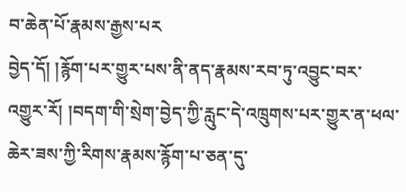བ་ཆེན་པོ་རྣམས་རྒྱས་པར
བྱེད་དོ། །རྙོག་པར་གྱུར་པས་ནི་ནད་རྣམས་རབ་ཏུ་འབྱུང་བར་འགྱུར་རོ། །བདག་གི་སྲེག་བྱེད་ཀྱི་རླུང་དེ་འཁྲུགས་པར་གྱུར་ན་ཕལ་ཆེར་ཟས་ཀྱི་རིགས་རྣམས་རྙོག་པ་ཅན་དུ་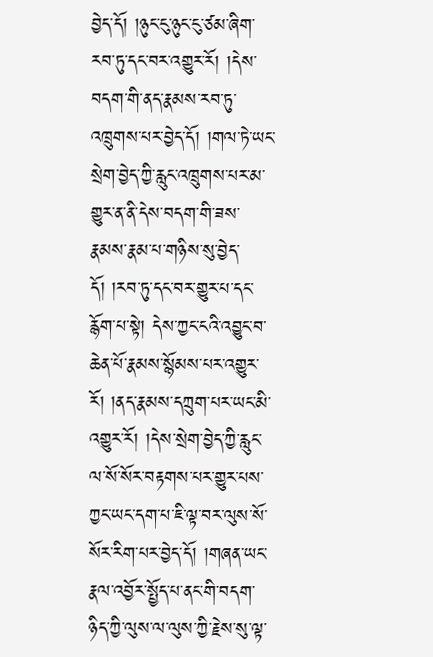བྱེད་དོ། །ཉུང་ངུ་ཉུང་ངུ་ཙམ་ཞིག་རབ་ཏུ་དང་བར་འགྱུར་རོ། །དེས་བདག་གི་ནད་རྣམས་རབ་ཏུ་འཁྲུགས་པར་བྱེད་དོ། །གལ་ཏེ་ཡང་སྲེག་བྱེད་ཀྱི་རླུང་འཁྲུགས་པར་མ་གྱུར་ན་ནི་དེས་བདག་གི་ཟས་རྣམས་རྣམ་པ་གཉིས་སུ་བྱེད་དོ། །རབ་ཏུ་དང་བར་གྱུར་པ་དང་རྙོག་པ་སྟེ། དེས་ཀྱང་ངའི་འབྱུང་བ་ཆེན་པོ་རྣམས་སྙོམས་པར་འགྱུར་རོ། །ནད་རྣམས་དཀྲུག་པར་ཡང་མི་འགྱུར་རོ། །དེས་སྲེག་བྱེད་ཀྱི་རླུང་ལ་སོ་སོར་བརྟགས་པར་གྱུར་པས་ཀྱང་ཡང་དག་པ་ཇི་ལྟ་བར་ལུས་སོ་སོར་རིག་པར་བྱེད་དོ། །གཞན་ཡང་རྣལ་འབྱོར་སྤྱོད་པ་ནང་གི་བདག་ཉིད་ཀྱི་ལུས་ལ་ལུས་ཀྱི་རྗེས་སུ་ལྟ་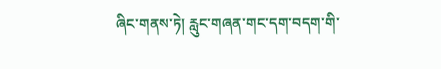ཞིང་གནས་ཏེ། རླུང་གཞན་གང་དག་བདག་གི་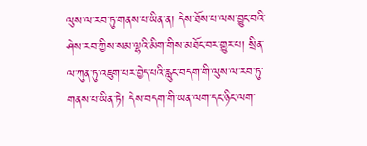ལུས་ལ་རབ་ཏུ་གནས་པ་ཡིན་ན། དེས་ཐོས་པ་ལས་བྱུང་བའི་ཤེས་རབ་ཀྱིས་སམ་ལྷའི་མིག་གིས་མཐོང་བར་གྱུར་པ། སྲིན་ལ་ཀུན་ཏུ་འཇུག་པར་བྱེད་པའི་རླུང་བདག་གི་ལུས་ལ་རབ་ཏུ་གནས་པ་ཡིན་ཏེ། དེས་བདག་གི་ཡན་ལག་དང་ཉིང་ལག་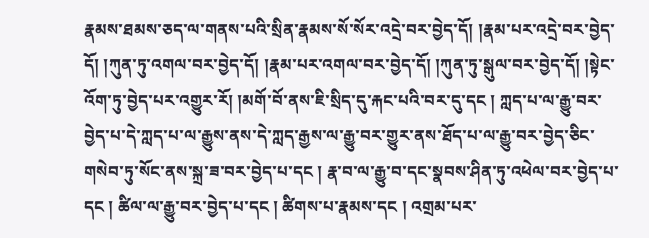རྣམས་ཐམས་ཅད་ལ་གནས་པའི་སྲིན་རྣམས་སོ་སོར་འདྲེ་བར་བྱེད་དོ། །རྣམ་པར་འདྲེ་བར་བྱེད་དོ། །ཀུན་ཏུ་འགལ་བར་བྱེད་དོ། །རྣམ་པར་འགལ་བར་བྱེད་དོ། །ཀུན་ཏུ་སྒུལ་བར་བྱེད་དོ། །སྟེང་འོག་ཏུ་བྱེད་པར་འགྱུར་རོ། །མགོ་བོ་ནས་ཇི་སྲིད་དུ་རྐང་པའི་བར་དུ་དང ། ཀླད་པ་ལ་རྒྱུ་བར་བྱེད་པ་དེ་ཀླད་པ་ལ་རྒྱུས་ནས་དེ་ཀླད་རྒྱས་ལ་རྒྱུ་བར་གྱུར་ནས་ཐོད་པ་ལ་རྒྱུ་བར་བྱེད་ཅིང་གསེབ་ཏུ་སོང་ནས་སྐྲ་ཟ་བར་བྱེད་པ་དང ། རྣ་བ་ལ་རྒྱུ་བ་དང་སྣབས་ཤིན་ཏུ་འཕེལ་བར་བྱེད་པ་དང ། ཚིལ་ལ་རྒྱུ་བར་བྱེད་པ་དང ། ཚིགས་པ་རྣམས་དང ། འགྲམ་པར་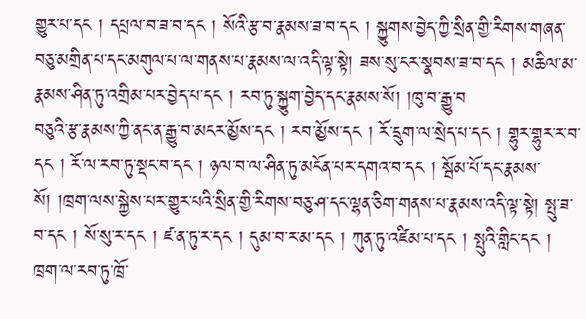གྱུར་པ་དང ། དཔྲལ་བ་ཟ་བ་དང ། སོའི་རྩ་བ་རྣམས་ཟ་བ་དང ། སྐྱུགས་བྱེད་ཀྱི་སྲིན་གྱི་རིགས་གཞན་བཅུ་མགྲིན་པ་དང་མགུལ་པ་ལ་གནས་པ་རྣམས་ལ་འདི་ལྟ་སྟེ། ཟས་སུ་ངར་སྣབས་ཟ་བ་དང ། མཆིལ་མ་རྣམས་ཤིན་ཏུ་འགྲིམ་པར་བྱེད་པ་དང ། རབ་ཏུ་སྐྱུག་བྱེད་དང་རྣམས་སོ། །ཁུ་བ་རྒྱུ་བ
བཅུའི་རྩ་རྣམས་ཀྱི་ནང་ན་རྒྱུ་བ་མངར་མྱོས་དང ། རབ་མྱོས་དང ། རོ་དྲུག་ལ་སྲེད་པ་དང ། གྷུར་གྷུར་ར་བ་དང ། རོ་ལ་རབ་ཏུ་སྡང་བ་དང ། ཉལ་བ་ལ་ཤིན་ཏུ་མངོན་པར་དགའ་བ་དང ། སྦོམ་པོ་དང་རྣམས་སོ། །ཁྲག་ལས་སྐྱེས་པར་གྱུར་པའི་སྲིན་གྱི་རིགས་བཅུ་ཤ་དང་ལྷན་ཅིག་གནས་པ་རྣམས་འདི་ལྟ་སྟེ། སྤུ་ཟ་བ་དང ། སོ་སུ་ར་དང ། ཛ་ན་ཏུ་ར་དང ། དུམ་བ་ར་མ་དང ། ཀུན་ཏུ་འཛིམ་པ་དང ། སྤུའི་གླིང་དང ། ཁྲག་ལ་རབ་ཏུ་ཁྲོ་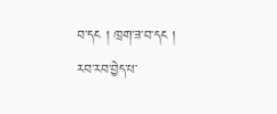བ་དང ། ཁྲག་ཟ་བ་དང ། རབ་རབ་བྱེད་པ་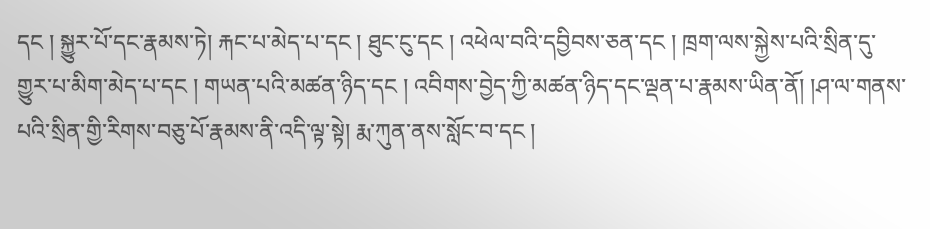དང ། སྐྱུར་པོ་དང་རྣམས་ཏེ། རྐང་པ་མེད་པ་དང ། ཐུང་ངུ་དང ། འཕེལ་བའི་དབྱིབས་ཅན་དང ། ཁྲག་ལས་སྐྱེས་པའི་སྲིན་དུ་གྱུར་པ་མིག་མེད་པ་དང ། གཡན་པའི་མཚན་ཉིད་དང ། འབིགས་བྱེད་ཀྱི་མཚན་ཉིད་དང་ལྡན་པ་རྣམས་ཡིན་ནོ། །ཤ་ལ་གནས་པའི་སྲིན་གྱི་རིགས་བཅུ་པོ་རྣམས་ནི་འདི་ལྟ་སྟེ། རྨ་ཀུན་ནས་སློང་བ་དང །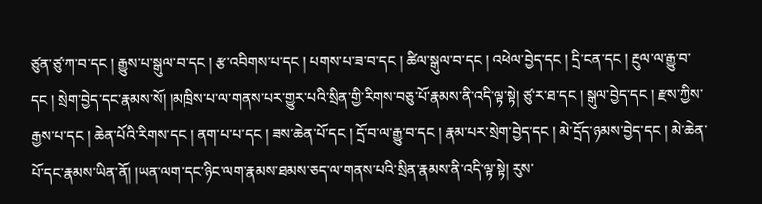ཙུན་ཙུ་ཀ་བ་དང ། རྒྱུས་པ་སྒུལ་བ་དང ། རྩ་འབིགས་པ་དང ། པགས་པ་ཟ་བ་དང ། ཚིལ་སྒུལ་བ་དང ། འཕེལ་བྱེད་དང ། དྲི་ངན་དང ། རྔུལ་ལ་རྒྱུ་བ་དང ། སྲེག་བྱེད་དང་རྣམས་སོ། །མཁྲིས་པ་ལ་གནས་པར་གྱུར་པའི་སྲིན་གྱི་རིགས་བཅུ་པོ་རྣམས་ནི་འདི་ལྟ་སྟེ། ཙུ་ར་ཐ་དང ། སྒུལ་བྱེད་དང ། རྫས་ཀྱིས་རྒྱས་པ་དང ། ཆེན་པོའི་རིགས་དང ། ནག་པ་པ་དང ། ཟས་ཆེན་པོ་དང ། དྲོ་བ་ལ་རྒྱུ་བ་དང ། རྣམ་པར་སྲེག་བྱེད་དང ། མེ་དྲོད་ཉམས་བྱེད་དང ། མེ་ཆེན་པོ་དང་རྣམས་ཡིན་ནོ། །ཡན་ལག་དང་ཉིང་ལག་རྣམས་ཐམས་ཅད་ལ་གནས་པའི་སྲིན་རྣམས་ནི་འདི་ལྟ་སྟེ། རུས་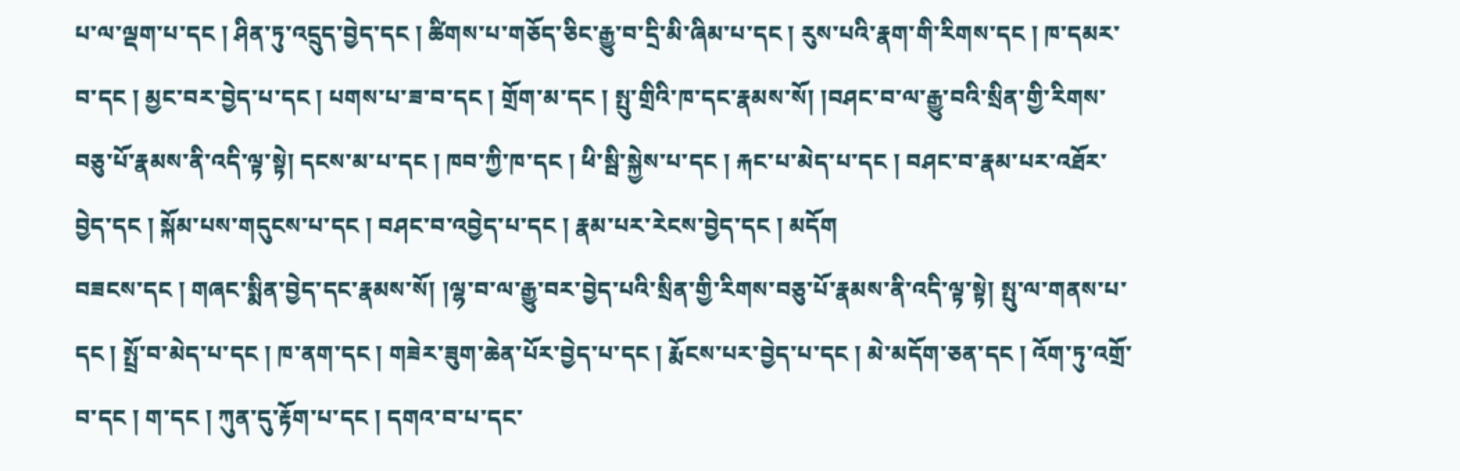པ་ལ་ལྡག་པ་དང ། ཤིན་ཏུ་འདྲུད་བྱེད་དང ། ཚིགས་པ་གཅོད་ཅིང་རྒྱུ་བ་དྲི་མི་ཞིམ་པ་དང ། རུས་པའི་རྣག་གི་རིགས་དང ། ཁ་དམར་བ་དང ། མྱང་བར་བྱེད་པ་དང ། པགས་པ་ཟ་བ་དང ། གྲོག་མ་དང ། སྤུ་གྲིའི་ཁ་དང་རྣམས་སོ། །བཤང་བ་ལ་རྒྱུ་བའི་སྲིན་གྱི་རིགས་བཅུ་པོ་རྣམས་ནི་འདི་ལྟ་སྟེ། དངས་མ་པ་དང ། ཁབ་ཀྱི་ཁ་དང ། ཕི་སྦི་སྐྱེས་པ་དང ། རྐང་པ་མེད་པ་དང ། བཤང་བ་རྣམ་པར་འཐོར་བྱེད་དང ། སྐོམ་པས་གདུངས་པ་དང ། བཤང་བ་འབྱེད་པ་དང ། རྣམ་པར་རེངས་བྱེད་དང ། མདོག
བཟངས་དང ། གཞང་སྨིན་བྱེད་དང་རྣམས་སོ། །ལྷ་བ་ལ་རྒྱུ་བར་བྱེད་པའི་སྲིན་གྱི་རིགས་བཅུ་པོ་རྣམས་ནི་འདི་ལྟ་སྟེ། སྤུ་ལ་གནས་པ་དང ། སྤྲོ་བ་མེད་པ་དང ། ཁ་ནག་དང ། གཟེར་ཟུག་ཆེན་པོར་བྱེད་པ་དང ། རྨོངས་པར་བྱེད་པ་དང ། མེ་མདོག་ཅན་དང ། འོག་ཏུ་འགྲོ་བ་དང ། ག་དང ། ཀུན་དུ་རྟོག་པ་དང ། དགའ་བ་པ་དང་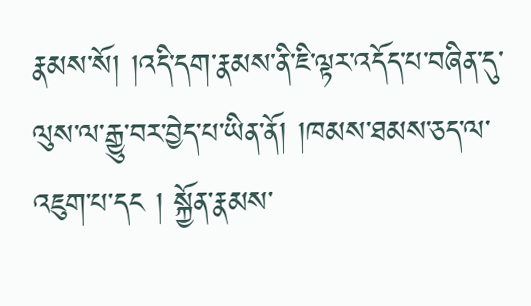རྣམས་སོ། །འདི་དག་རྣམས་ནི་ཇི་ལྟར་འདོད་པ་བཞིན་དུ་ལུས་ལ་རྒྱུ་བར་བྱེད་པ་ཡིན་ནོ། །ཁམས་ཐམས་ཅད་ལ་འཇུག་པ་དང ། སྐྱོན་རྣམས་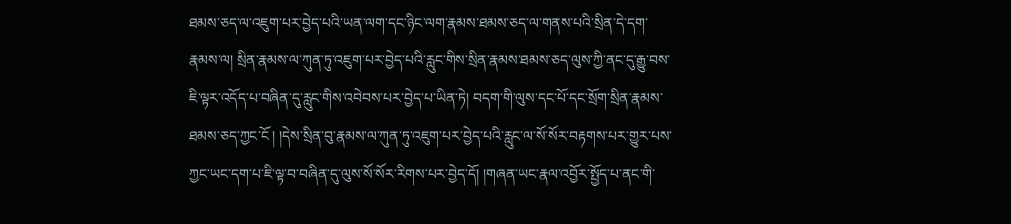ཐམས་ཅད་ལ་འཇུག་པར་བྱེད་པའི་ཡན་ལག་དང་ཉིང་ལག་རྣམས་ཐམས་ཅད་ལ་གནས་པའི་སྲིན་དེ་དག་རྣམས་ལ། སྲིན་རྣམས་ལ་ཀུན་ཏུ་འཇུག་པར་བྱེད་པའི་རླུང་གིས་སྲིན་རྣམས་ཐམས་ཅད་ལུས་ཀྱི་ནང་དུ་རྒྱུ་བས་ཇི་ལྟར་འདོད་པ་བཞིན་དུ་རླུང་གིས་འབེབས་པར་བྱེད་པ་ཡིན་ཏེ། བདག་གི་ལུས་དང་པོ་དང་སྲོག་སྲིན་རྣམས་ཐམས་ཅད་ཀྱང་ངོ ། །དེས་སྲིན་བུ་རྣམས་ལ་ཀུན་ཏུ་འཇུག་པར་བྱེད་པའི་རླུང་ལ་སོ་སོར་བརྟགས་པར་གྱུར་པས་ཀྱང་ཡང་དག་པ་ཇི་ལྟ་བ་བཞིན་དུ་ལུས་སོ་སོར་རིགས་པར་བྱེད་དོ། །གཞན་ཡང་རྣལ་འབྱོར་སྤྱོད་པ་ནང་གི་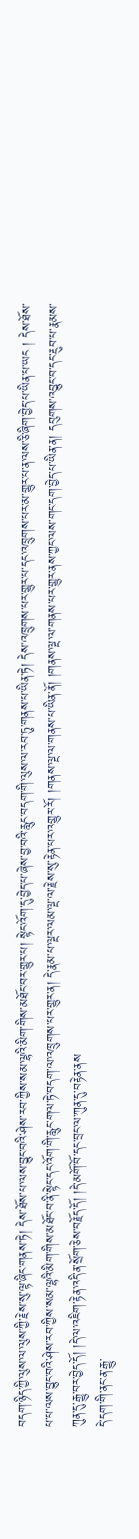བདག་ཉིད་ཀྱི་ལུས་ལ་ལུས་ཀྱི་རྗེས་སུ་ལྟ་ཞིང་གནས་ཏེ། དེས་ཐོས་པ་ལས་བྱུང་བའི་ཤེས་རབ་ཀྱིས་སམ་ལྷའི་མིག་གིས་མཐོང་བར་གྱུར་པ། སྟེང་འོག་དུ་བྱེད་པ་ཞེས་བྱ་བའི་རླུང་བདག་གི་ལུས་ལ་རབ་ཏུ་གནས་པ་ཡིན་ཏེ། དེས་འཁྲུགས་པར་གྱུར་པ་དང་འཁྲུགས་པར་མ་གྱུར་པ་ན་ལས་ཅི་ཞིག་བྱེད་པ་ཡིན་པ་ཡང ། དེས་ཐོས་པ་པ་ལས་བྱུང་བའི་ཤེས་རབ་ཀྱིས་སམ་ལྷའི་མིག་གིས་མཐོང་བ་ནི་སྟེང་དང་འོག་གི་རླུང་གལ་ཏེ་བདག་ལ་འཁྲུགས་པར་གྱུར་ན། དེ་རྣམ་པ་ལྔར་ལམ་ལྔ་ལ་རྗེས་སུ་རྟེན་པར་འགྱུར་རོ། །གནས་ལྔ་ལ་གནས་པ་ཡིན་ནོ། །གནས་ལྔ་ལ་གནས་པར་གྱུར་ནས་ཀྱང་ལས་གང་དག་བྱེད་པ་ཡིན་ན། དབུགས་འབྱུང་བ་དང་རྔུབ་པ་རྣམས་ཀུན་དུ་རྒྱུ་བར་བྱེད་དོ། །དེ་ལ་འཇིག་རྟེན་འདི་ན་སྲོག་ཅེས་བརྗོད་དོ། །དེ་མགོ་བོ་དང་བྲང་ལ་ཀུན་དུ་བརྟེན་ནས
དེ་དག་གི་ནང་ན་རྒྱུ་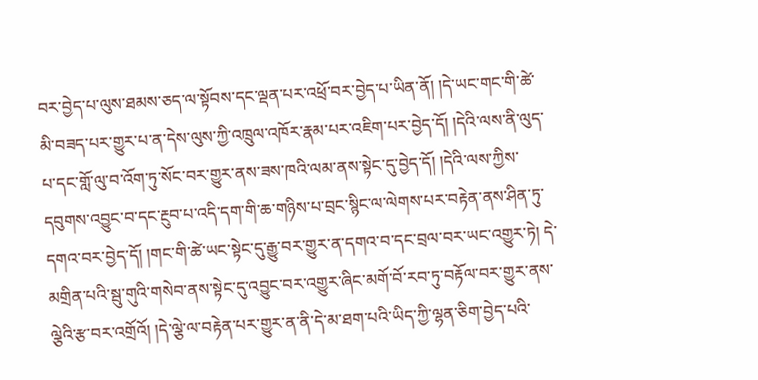བར་བྱེད་པ་ལུས་ཐམས་ཅད་ལ་སྟོབས་དང་ལྡན་པར་འཕྲོ་བར་བྱེད་པ་ཡིན་ནོ། །དེ་ཡང་གང་གི་ཚེ་མི་བཟད་པར་གྱུར་པ་ན་དེས་ལུས་ཀྱི་འཁྲུལ་འཁོར་རྣམ་པར་འཇིག་པར་བྱེད་དོ། །དེའི་ལས་ནི་ལུད་པ་དང་གློ་ལུ་བ་འོག་ཏུ་སོང་བར་གྱུར་ནས་ཟས་ཁའི་ལམ་ནས་སྟེང་དུ་བྱེད་དོ། །དེའི་ལས་ཀྱིས་དབུགས་འབྱུང་བ་དང་རྔུབ་པ་འདི་དག་གི་ཆ་གཉིས་པ་བྲང་སྙིང་ལ་ལེགས་པར་བརྟེན་ནས་ཤིན་ཏུ་དགའ་བར་བྱེད་དོ། །གང་གི་ཚེ་ཡང་སྟེང་དུ་རྒྱུ་བར་གྱུར་ན་དགའ་བ་དང་བྲལ་བར་ཡང་འགྱུར་ཏེ། དེ་མགྲིན་པའི་སྦུ་གུའི་གསེབ་ནས་སྟེང་དུ་འབྱུང་བར་འགྱུར་ཞིང་མགོ་བོ་རབ་ཏུ་བརྟོལ་བར་གྱུར་ནས་ལྕེའི་རྩ་བར་འགྲོའོ། །དེ་ལྕེ་ལ་བརྟེན་པར་གྱུར་ན་ནི་དེ་མ་ཐག་པའི་ཡིད་ཀྱི་ལྷན་ཅིག་བྱེད་པའི་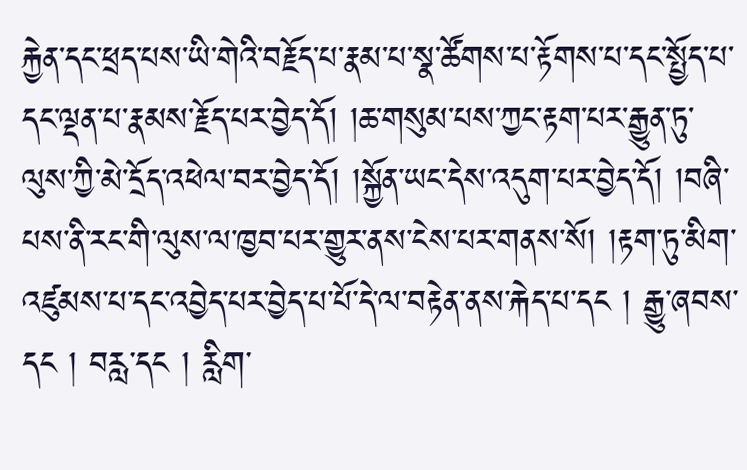རྐྱེན་དང་ཕྲད་པས་ཡི་གེའི་བརྗོད་པ་རྣམ་པ་སྣ་ཚོགས་པ་རྟོགས་པ་དང་སྤྱོད་པ་དང་ལྡན་པ་རྣམས་རྗོད་པར་བྱེད་དོ། །ཆ་གསུམ་པས་ཀྱང་རྟག་པར་རྒྱུན་ཏུ་ལུས་ཀྱི་མེ་དྲོད་འཕེལ་བར་བྱེད་དོ། །སྐྱོན་ཡང་དེས་འདུག་པར་བྱེད་དོ། །བཞི་པས་ནི་རང་གི་ལུས་ལ་ཁྱབ་པར་གྱུར་ནས་ངེས་པར་གནས་སོ། །རྟག་ཏུ་མིག་འཛུམས་པ་དང་འབྱེད་པར་བྱེད་པ་པོ་དེ་ལ་བརྟེན་ནས་རྐེད་པ་དང ། རྒྱུ་ཞབས་དང ། བརླ་དང ། རླིག་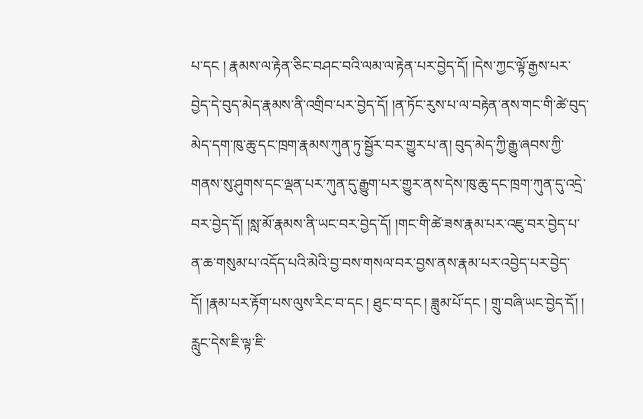པ་དང ། རྣམས་ལ་རྟེན་ཅིང་བཤང་བའི་ལམ་ལ་རྟེན་པར་བྱེད་དོ། །དེས་ཀྱང་ལྟོ་རྒྱས་པར་བྱེད་དེ་བུད་མེད་རྣམས་ནི་འགྲིབ་པར་བྱེད་དོ། །ན་ཏོང་རུས་པ་ལ་བརྟེན་ནས་གང་གི་ཚེ་བུད་མེད་དག་ཁུ་ཆུ་དང་ཁྲག་རྣམས་ཀུན་ཏུ་སྦྱོར་བར་གྱུར་པ་ན། བུད་མེད་ཀྱི་རྒྱུ་ཞབས་ཀྱི་གནས་སུ་ཤུགས་དང་ལྡན་པར་ཀུན་དུ་རྒྱུག་པར་གྱུར་ནས་དེས་ཁུ་ཆུ་དང་ཁྲག་ཀུན་དུ་འདྲེ་བར་བྱེད་དོ། །སླ་མོ་རྣམས་ནི་ཡང་བར་བྱེད་དོ། །གང་གི་ཚེ་ཟས་རྣམ་པར་འཇུ་བར་བྱེད་པ་ན་ཆ་གསུམ་པ་འདོད་པའི་མེའི་བྱ་བས་གསལ་བར་བྱས་ནས་རྣམ་པར་འབྱེད་པར་བྱེད་དོ། །རྣམ་པར་རྟོག་པས་ལུས་རིང་བ་དང ། ཐུང་བ་དང ། ཟླུམ་པོ་དང ། གྲུ་བཞི་ཡང་བྱེད་དོ། །
རླུང་དེས་ཇི་ལྟ་ཇི་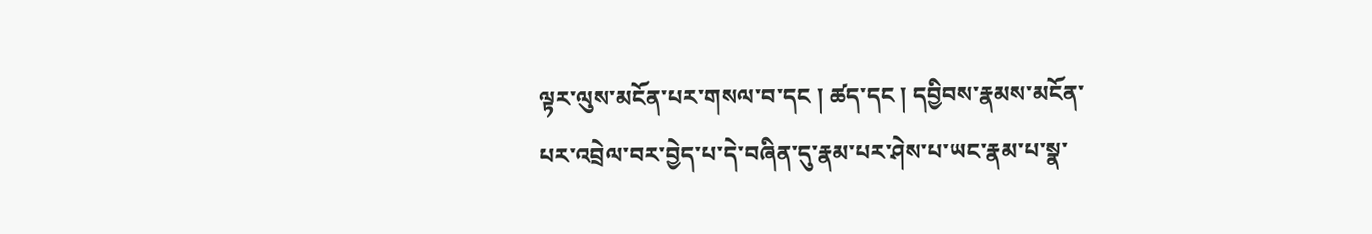ལྟར་ལུས་མངོན་པར་གསལ་བ་དང ། ཚད་དང ། དབྱིབས་རྣམས་མངོན་པར་འབྲེལ་བར་བྱེད་པ་དེ་བཞིན་དུ་རྣམ་པར་ཤེས་པ་ཡང་རྣམ་པ་སྣ་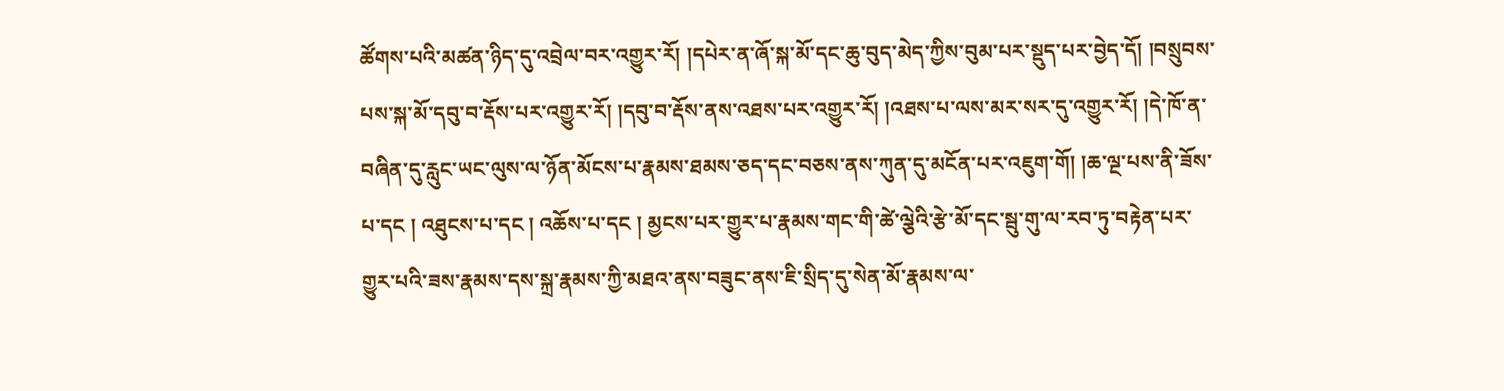ཚོགས་པའི་མཚན་ཉིད་དུ་འབྲེལ་བར་འགྱུར་རོ། །དཔེར་ན་ཞོ་སྐ་མོ་དང་ཆུ་བུད་མེད་ཀྱིས་བུམ་པར་སྡུད་པར་བྱེད་དོ། །བསྲུབས་པས་སྐ་མོ་དབུ་བ་རྡོས་པར་འགྱུར་རོ། །དབུ་བ་རྡོས་ནས་འཐས་པར་འགྱུར་རོ། །འཐས་པ་ལས་མར་སར་དུ་འགྱུར་རོ། །དེ་ཁོ་ན་བཞིན་དུ་རླུང་ཡང་ལུས་ལ་ཉོན་མོངས་པ་རྣམས་ཐམས་ཅད་དང་བཅས་ནས་ཀུན་དུ་མངོན་པར་འཇུག་གོ། །ཆ་ལྔ་པས་ནི་ཟོས་པ་དང ། འཐུངས་པ་དང ། འཆོས་པ་དང ། མྱངས་པར་གྱུར་པ་རྣམས་གང་གི་ཚེ་ལྕེའི་རྩེ་མོ་དང་སྦུ་གུ་ལ་རབ་ཏུ་བརྟེན་པར་གྱུར་པའི་ཟས་རྣམས་དས་སྐྲ་རྣམས་ཀྱི་མཐའ་ནས་བཟུང་ནས་ཇི་སྲིད་དུ་སེན་མོ་རྣམས་ལ་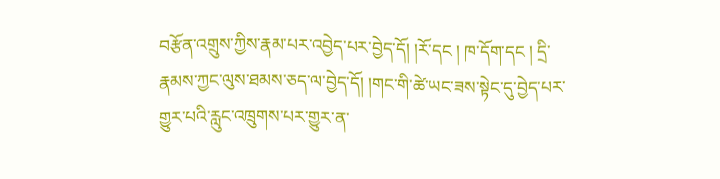བརྩོན་འགྲུས་ཀྱིས་རྣམ་པར་འབྱེད་པར་བྱེད་དོ། །རོ་དང ། ཁ་དོག་དང ། དྲི་རྣམས་ཀྱང་ལུས་ཐམས་ཅད་ལ་བྱེད་དོ། །གང་གི་ཚེ་ཡང་ཟས་སྟེང་དུ་བྱེད་པར་གྱུར་པའི་རླུང་འཁྲུགས་པར་གྱུར་ན་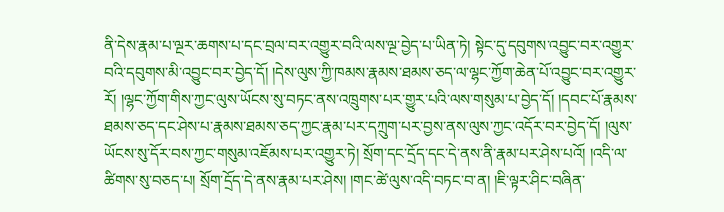ནི་དེས་རྣམ་པ་ལྔར་ཆགས་པ་དང་བྲལ་བར་འགྱུར་བའི་ལས་ལྔ་བྱེད་པ་ཡིན་ཏེ། སྟེང་དུ་དབུགས་འབྱུང་བར་འགྱུར་བའི་དབུགས་མི་འབྱུང་བར་བྱེད་དོ། །དེས་ལུས་ཀྱི་ཁམས་རྣམས་ཐམས་ཅད་ལ་ལྷང་ཀྱོག་ཆེན་པོ་འབྱུང་བར་འགྱུར་རོ། །ལྷང་ཀྱོག་གིས་ཀྱང་ལུས་ཡོངས་སུ་བཏང་ནས་འཁྲུགས་པར་གྱུར་པའི་ལས་གསུམ་པ་བྱེད་དོ། །དབང་པོ་རྣམས་ཐམས་ཅད་དང་ཤེས་པ་རྣམས་ཐམས་ཅད་ཀྱང་རྣམ་པར་དཀྲུག་པར་བྱས་ནས་ལུས་ཀྱང་འདོར་བར་བྱེད་དོ། །ལུས་ཡོངས་སུ་དོར་བས་ཀྱང་གསུམ་འཇོམས་པར་འགྱུར་ཏེ། སྲོག་དང་དྲོད་དང་དེ་ནས་ནི་རྣམ་པར་ཤེས་པའོ། །འདི་ལ་ཚིགས་སུ་བཅད་པ། སྲོག་དྲོད་དེ་ནས་རྣམ་པར་ཤེས། །གང་ཚེ་ལུས་འདི་བཏང་བ་ན། །ཇི་ལྟར་ཤིང་བཞིན་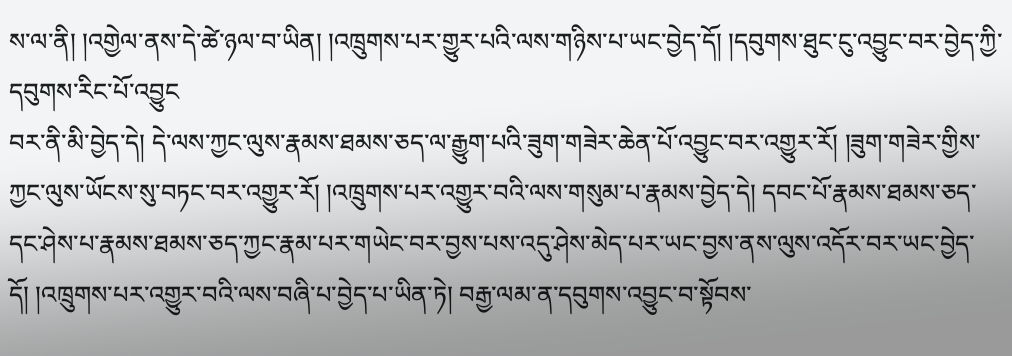ས་ལ་ནི། །འགྱེལ་ནས་དེ་ཚེ་ཉལ་བ་ཡིན། །འཁྲུགས་པར་གྱུར་པའི་ལས་གཉིས་པ་ཡང་བྱེད་དོ། །དབུགས་ཐུང་ངུ་འབྱུང་བར་བྱེད་ཀྱི་དབུགས་རིང་པོ་འབྱུང
བར་ནི་མི་བྱེད་དེ། དེ་ལས་ཀྱང་ལུས་རྣམས་ཐམས་ཅད་ལ་རྒྱུག་པའི་ཟུག་གཟེར་ཆེན་པོ་འབྱུང་བར་འགྱུར་རོ། །ཟུག་གཟེར་གྱིས་ཀྱང་ལུས་ཡོངས་སུ་བཏང་བར་འགྱུར་རོ། །འཁྲུགས་པར་འགྱུར་བའི་ལས་གསུམ་པ་རྣམས་བྱེད་དེ། དབང་པོ་རྣམས་ཐམས་ཅད་དང་ཤེས་པ་རྣམས་ཐམས་ཅད་ཀྱང་རྣམ་པར་གཡེང་བར་བྱས་པས་འདུ་ཤེས་མེད་པར་ཡང་བྱས་ནས་ལུས་འདོར་བར་ཡང་བྱེད་དོ། །འཁྲུགས་པར་འགྱུར་བའི་ལས་བཞི་པ་བྱེད་པ་ཡིན་ཏེ། བརྒྱ་ལམ་ན་དབུགས་འབྱུང་བ་སྟོབས་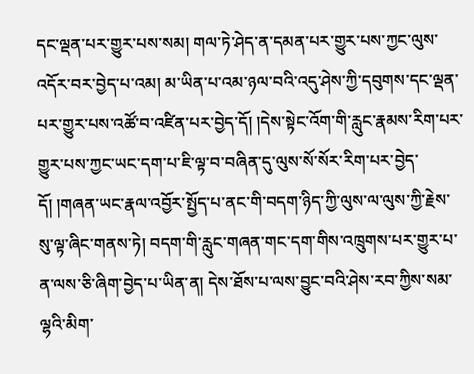དང་ལྡན་པར་གྱུར་པས་སམ། གལ་ཏེ་ཤེད་ན་དམན་པར་གྱུར་པས་ཀྱང་ལུས་འདོར་བར་བྱེད་པ་འམ། མ་ཡིན་པ་འམ་ཉལ་བའི་འདུ་ཤེས་ཀྱི་དབུགས་དང་ལྡན་པར་གྱུར་པས་འཚོ་བ་འཛིན་པར་བྱེད་དོ། །དེས་སྟེང་འོག་གི་རླུང་རྣམས་རིག་པར་གྱུར་པས་ཀྱང་ཡང་དག་པ་ཇི་ལྟ་བ་བཞིན་དུ་ལུས་སོ་སོར་རིག་པར་བྱེད་དོ། །གཞན་ཡང་རྣལ་འབྱོར་སྤྱོད་པ་ནང་གི་བདག་ཉིད་ཀྱི་ལུས་ལ་ལུས་ཀྱི་རྗེས་སུ་ལྟ་ཞིང་གནས་ཏེ། བདག་གི་རླུང་གཞན་གང་དག་གིས་འཁྲུགས་པར་གྱུར་པ་ན་ལས་ཅི་ཞིག་བྱེད་པ་ཡིན་ན། དེས་ཐོས་པ་ལས་བྱུང་བའི་ཤེས་རབ་ཀྱིས་སམ་ལྷའི་མིག་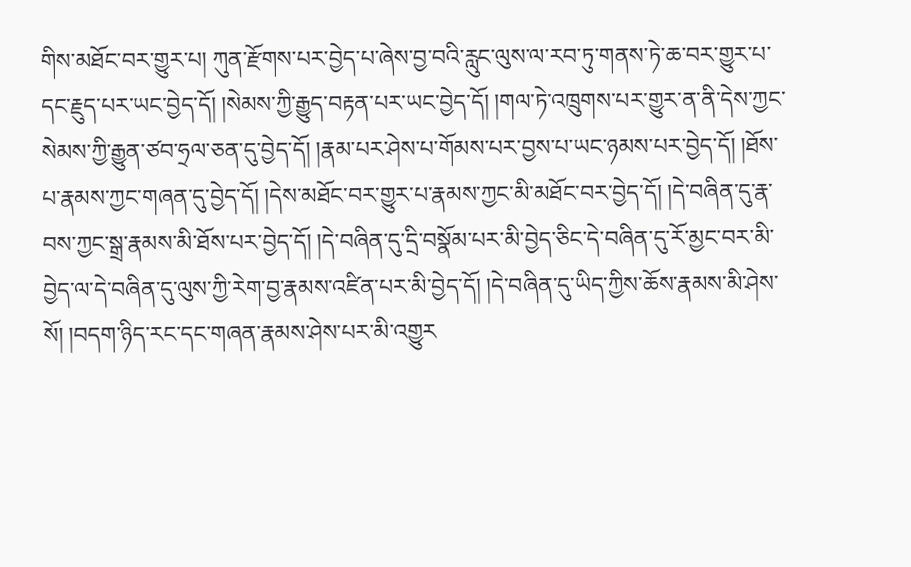གིས་མཐོང་བར་གྱུར་པ། ཀུན་རྫོགས་པར་བྱེད་པ་ཞེས་བྱ་བའི་རླུང་ལུས་ལ་རབ་ཏུ་གནས་ཏེ་ཆ་བར་གྱུར་པ་དང་རྗུད་པར་ཡང་བྱེད་དོ། །སེམས་ཀྱི་རྒྱུད་བརྟན་པར་ཡང་བྱེད་དོ། །གལ་ཏེ་འཁྲུགས་པར་གྱུར་ན་ནི་དེས་ཀྱང་སེམས་ཀྱི་རྒྱུན་ཙབ་ཧྲལ་ཅན་དུ་བྱེད་དོ། །རྣམ་པར་ཤེས་པ་གོམས་པར་བྱས་པ་ཡང་ཉམས་པར་བྱེད་དོ། །ཐོས་པ་རྣམས་ཀྱང་གཞན་དུ་བྱེད་དོ། །དེས་མཐོང་བར་གྱུར་པ་རྣམས་ཀྱང་མི་མཐོང་བར་བྱེད་དོ། །དེ་བཞིན་དུ་རྣ་བས་ཀྱང་སྒྲ་རྣམས་མི་ཐོས་པར་བྱེད་དོ། །དེ་བཞིན་དུ་དྲི་བསྣོམ་པར་མི་བྱེད་ཅིང་དེ་བཞིན་དུ་རོ་མྱང་བར་མི་བྱེད་ལ་དེ་བཞིན་དུ་ལུས་ཀྱི་རེག་བྱ་རྣམས་འཛིན་པར་མི་བྱེད་དོ། །དེ་བཞིན་དུ་ཡིད་ཀྱིས་ཆོས་རྣམས་མི་ཤེས་སོ། །བདག་ཉིད་རང་དང་གཞན་རྣམས་ཤེས་པར་མི་འགྱུར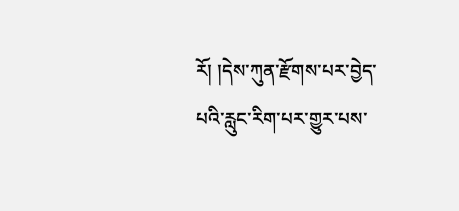རོ། །དེས་ཀུན་རྫོགས་པར་བྱེད་པའི་རླུང་རིག་པར་གྱུར་པས་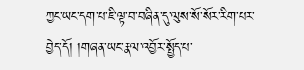ཀྱང་ཡང་དག་པ་ཇི་ལྟ་བ་བཞིན་དུ་ལུས་སོ་སོར་རིག་པར་བྱེད་དོ། །གཞན་ཡང་རྣལ་འབྱོར་སྤྱོད་པ་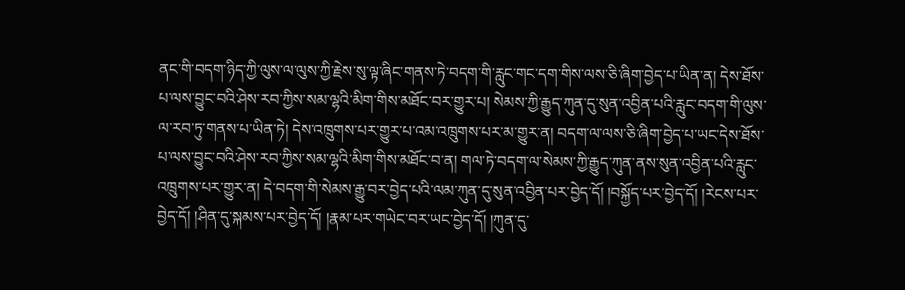ནང་གི་བདག་ཉིད་ཀྱི་ལུས་ལ་ལུས་ཀྱི་རྗེས་སུ་ལྟ་ཞིང་གནས་ཏེ་བདག་གི་རླུང་གང་དག་གིས་ལས་ཅི་ཞིག་བྱེད་པ་ཡིན་ན། དེས་ཐོས་པ་ལས་བྱུང་བའི་ཤེས་རབ་ཀྱིས་སམ་ལྷའི་མིག་གིས་མཐོང་བར་གྱུར་པ། སེམས་ཀྱི་རྒྱུད་ཀུན་དུ་སུན་འབྱིན་པའི་རླུང་བདག་གི་ལུས་ལ་རབ་ཏུ་གནས་པ་ཡིན་ཏེ། དེས་འཁྲུགས་པར་གྱུར་པ་འམ་འཁྲུགས་པར་མ་གྱུར་ན། བདག་ལ་ལས་ཅི་ཞིག་བྱེད་པ་ཡང་དེས་ཐོས་པ་ལས་བྱུང་བའི་ཤེས་རབ་ཀྱིས་སམ་ལྷའི་མིག་གིས་མཐོང་བ་ན། གལ་ཏེ་བདག་ལ་སེམས་ཀྱི་རྒྱུད་ཀུན་ནས་སུན་འབྱིན་པའི་རླུང་འཁྲུགས་པར་གྱུར་ན། དེ་བདག་གི་སེམས་རྒྱུ་བར་བྱེད་པའི་ལམ་ཀུན་དུ་སུན་འབྱིན་པར་བྱེད་དོ། །བསྐྱོད་པར་བྱེད་དོ། །རེངས་པར་བྱེད་དོ། །ཤིན་དུ་སྐམས་པར་བྱེད་དོ། །རྣམ་པར་གཡེང་བར་ཡང་བྱེད་དོ། །ཀུན་དུ་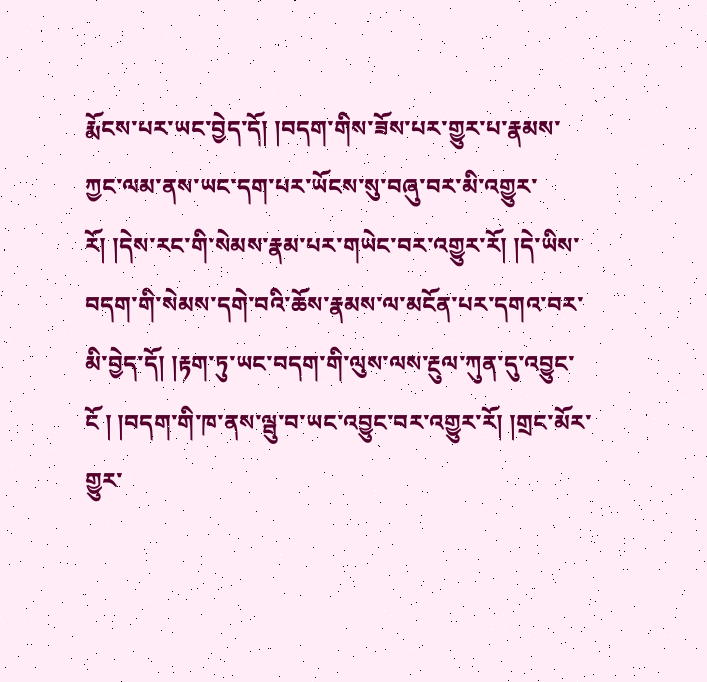རྨོངས་པར་ཡང་བྱེད་དོ། །བདག་གིས་ཟོས་པར་གྱུར་པ་རྣམས་ཀྱང་ལམ་ནས་ཡང་དག་པར་ཡོངས་སུ་བཞུ་བར་མི་འགྱུར་རོ། །དེས་རང་གི་སེམས་རྣམ་པར་གཡེང་བར་འགྱུར་རོ། །དེ་ཡིས་བདག་གི་སེམས་དགེ་བའི་ཆོས་རྣམས་ལ་མངོན་པར་དགའ་བར་མི་བྱེད་དོ། །རྟག་ཏུ་ཡང་བདག་གི་ལུས་ལས་རྔུལ་ཀུན་དུ་འབྱུང་ངོ ། །བདག་གི་ཁ་ནས་ལྦུ་བ་ཡང་འབྱུང་བར་འགྱུར་རོ། །གྲང་མོར་གྱུར་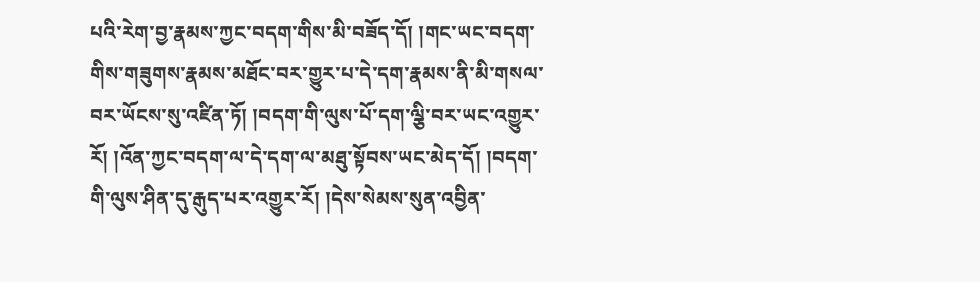པའི་རེག་བྱ་རྣམས་ཀྱང་བདག་གིས་མི་བཟོད་དོ། །གང་ཡང་བདག་གིས་གཟུགས་རྣམས་མཐོང་བར་གྱུར་པ་དེ་དག་རྣམས་ནི་མི་གསལ་བར་ཡོངས་སུ་འཛིན་ཏོ། །བདག་གི་ལུས་པོ་དག་ལྕི་བར་ཡང་འགྱུར་རོ། །འོན་ཀྱང་བདག་ལ་དེ་དག་ལ་མཐུ་སྟོབས་ཡང་མེད་དོ། །བདག་གི་ལུས་ཤིན་དུ་རྒུད་པར་འགྱུར་རོ། །དེས་སེམས་སུན་འབྱིན་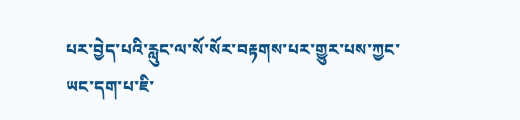པར་བྱེད་པའི་རླུང་ལ་སོ་སོར་བརྟགས་པར་གྱུར་པས་ཀྱང་ཡང་དག་པ་ཇི་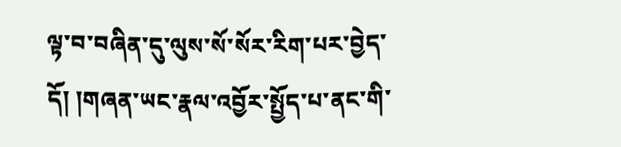ལྟ་བ་བཞིན་དུ་ལུས་སོ་སོར་རིག་པར་བྱེད་དོ། །གཞན་ཡང་རྣལ་འབྱོར་སྤྱོད་པ་ནང་གི་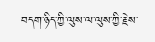བདག་ཉིད་ཀྱི་ལུས་ལ་ལུས་ཀྱི་རྗེས་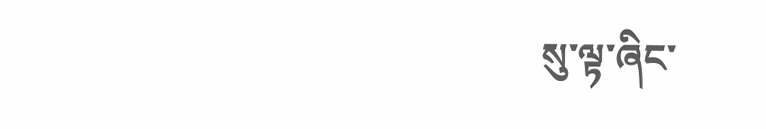སུ་ལྟ་ཞིང་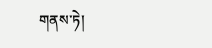གནས་ཏེ།